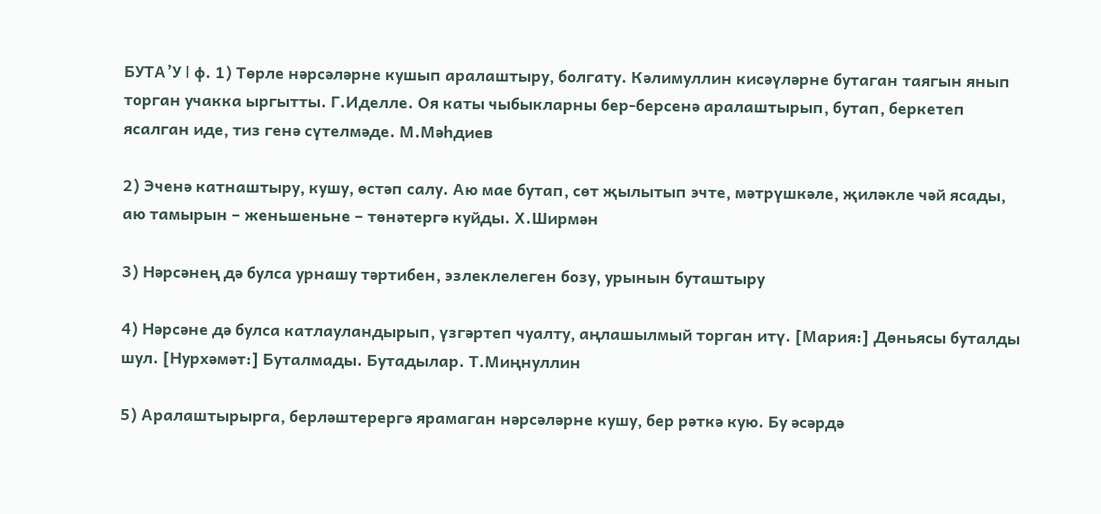БУТА’У I ф. 1) Төрле нәрсәләрне кушып аралаштыру, болгату. Кәлимуллин кисәүләрне бутаган таягын янып торган учакка ыргытты. Г.Иделле. Оя каты чыбыкларны бер-берсенә аралаштырып, бутап, беркетеп ясалган иде, тиз генә сүтелмәде. М.Мәһдиев

2) Эченә катнаштыру, кушу, өстәп салу. Аю мае бутап, сөт җылытып эчте, мәтрүшкәле, җиләкле чәй ясады, аю тамырын – женьшеньне – төнәтергә куйды. Х.Ширмән

3) Нәрсәнең дә булса урнашу тәртибен, эзлеклелеген бозу, урынын буташтыру

4) Нәрсәне дә булса катлауландырып, үзгәртеп чуалту, аңлашылмый торган итү. [Мария:] Дөньясы буталды шул. [Нурхәмәт:] Буталмады. Бутадылар. Т.Миңнуллин

5) Аралаштырырга, берләштерергә ярамаган нәрсәләрне кушу, бер рәткә кую. Бу әсәрдә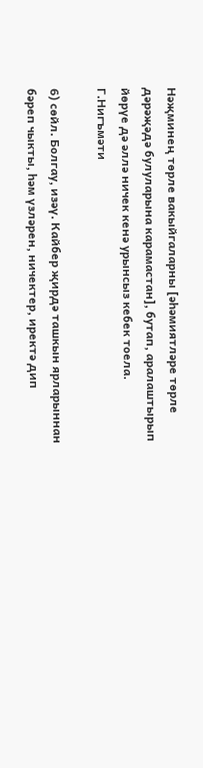Нәҗминең төрле вакыйгаларны [әһәмиятләре төрле дәрәҗәдә булуларына карамастан], бутап, аралаштырып йөрүе дә әллә ничек кенә урынсыз кебек тоела. Г.Нигъмәти

6) сөйл. Болгау, изәү. Кайбер җирдә ташкын ярларыннан бәреп чыкты, һәм үзләрен, ничектер, иректә дип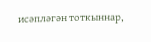исәпләгән тоткыннар,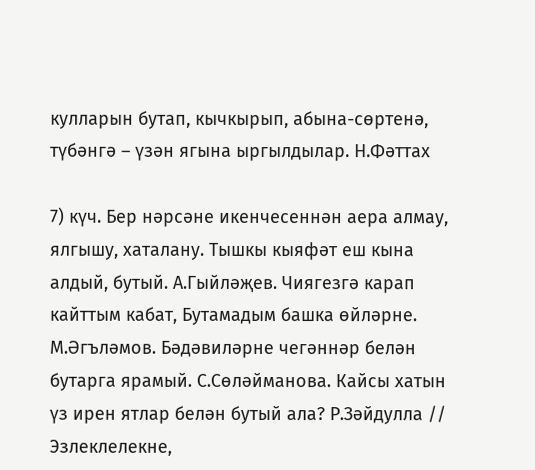кулларын бутап, кычкырып, абына-сөртенә, түбәнгә – үзән ягына ыргылдылар. Н.Фәттах

7) күч. Бер нәрсәне икенчесеннән аера алмау, ялгышу, хаталану. Тышкы кыяфәт еш кына алдый, бутый. А.Гыйләҗев. Чиягезгә карап кайттым кабат, Бутамадым башка өйләрне. М.Әгъләмов. Бәдәвиләрне чегәннәр белән бутарга ярамый. С.Сөләйманова. Кайсы хатын үз ирен ятлар белән бутый ала? Р.Зәйдулла // Эзлеклелекне,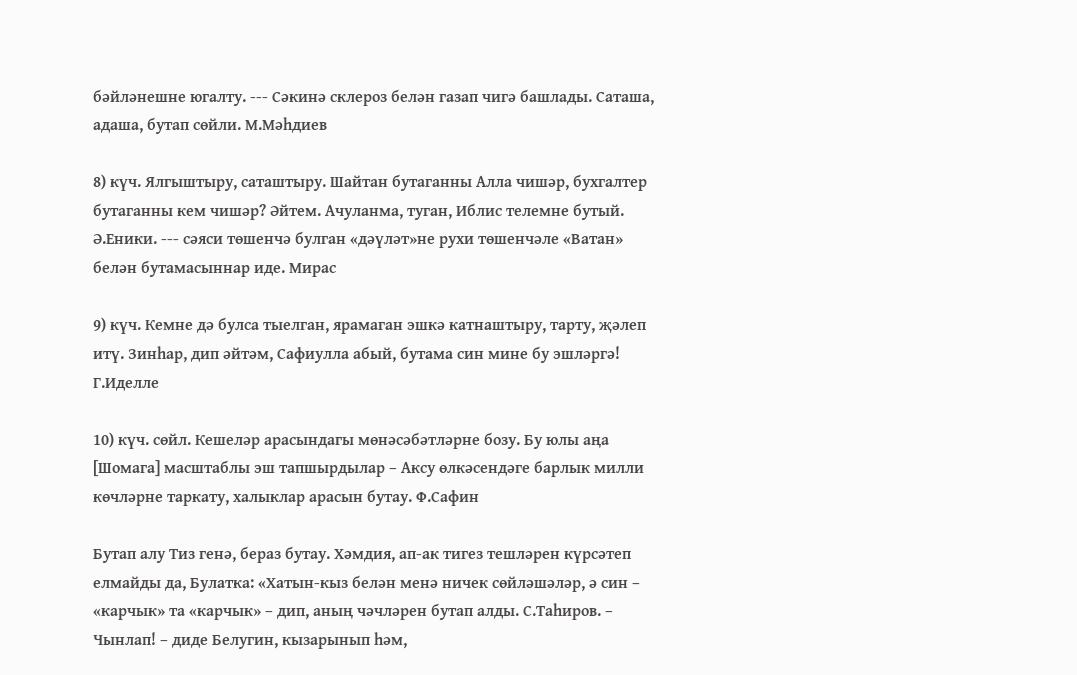бәйләнешне югалту. --- Сәкинә склероз белән газап чигә башлады. Саташа, адаша, бутап сөйли. М.Мәһдиев

8) күч. Ялгыштыру, саташтыру. Шайтан бутаганны Алла чишәр, бухгалтер бутаганны кем чишәр? Әйтем. Ачуланма, туган, Иблис телемне бутый. Ә.Еники. --- сәяси төшенчә булган «дәүләт»не рухи төшенчәле «Ватан» белән бутамасыннар иде. Мирас

9) күч. Кемне дә булса тыелган, ярамаган эшкә катнаштыру, тарту, җәлеп итү. Зинһар, дип әйтәм, Сафиулла абый, бутама син мине бу эшләргә! Г.Иделле

10) күч. сөйл. Кешеләр арасындагы мөнәсәбәтләрне бозу. Бу юлы аңа [Шомага] масштаблы эш тапшырдылар – Аксу өлкәсендәге барлык милли көчләрне таркату, халыклар арасын бутау. Ф.Сафин

Бутап алу Тиз генә, бераз бутау. Хәмдия, ап-ак тигез тешләрен күрсәтеп елмайды да, Булатка: «Хатын-кыз белән менә ничек сөйләшәләр, ә син – «карчык» та «карчык» – дип, аның чәчләрен бутап алды. С.Таһиров. – Чынлап! – диде Белугин, кызарынып һәм,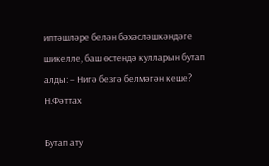иптәшләре белән бәхәсләшкәндәге шикелле, баш өстендә кулларын бутап алды: – Нигә безгә белмәгән кеше? Н.Фәттах

Бутап ату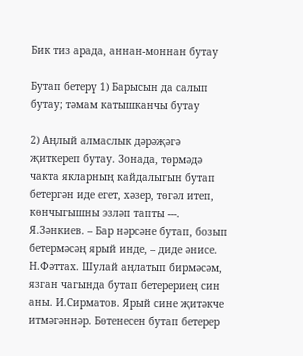Бик тиз арада, аннан-моннан бутау

Бутап бетерү 1) Барысын да салып бутау; тәмам катышканчы бутау

2) Аңлый алмаслык дәрәҗәгә җиткереп бутау. Зонада, төрмәдә чакта якларның кайдалыгын бутап бетергән иде егет, хәзер, төгәл итеп, көнчыгышны эзләп тапты ---. Я.Зәнкиев. – Бар нәрсәне бутап, бозып бетермәсәң ярый инде, – диде әнисе. Н.Фәттах. Шулай аңлатып бирмәсәм, язган чагында бутап бетерериең син аны. И.Сирматов. Ярый сине җитәкче итмәгәннәр. Бөтенесен бутап бетерер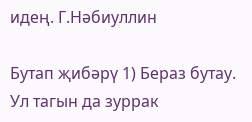идең. Г.Нәбиуллин

Бутап җибәрү 1) Бераз бутау. Ул тагын да зуррак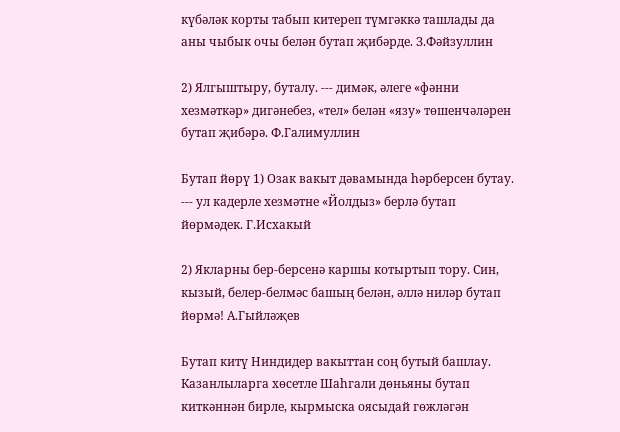күбәләк корты табып китереп түмгәккә ташлады да аны чыбык очы белән бутап җибәрде. З.Фәйзуллин

2) Ялгыштыру, буталу. --- димәк, әлеге «фәнни хезмәткәр» дигәнебез, «тел» белән «язу» төшенчәләрен бутап җибәрә. Ф.Галимуллин

Бутап йөрү 1) Озак вакыт дәвамында һәрберсен бутау. --- ул кадерле хезмәтне «Йолдыз» берлә бутап йөрмәдек. Г.Исхакый

2) Якларны бер-берсенә каршы котыртып тору. Син, кызый, белер-белмәс башың белән, әллә ниләр бутап йөрмә! А.Гыйләҗев

Бутап китү Ниндидер вакыттан соң бутый башлау. Казанлыларга хөсетле Шаһгали дөньяны бутап киткәннән бирле, кырмыска оясыдай гөжләгән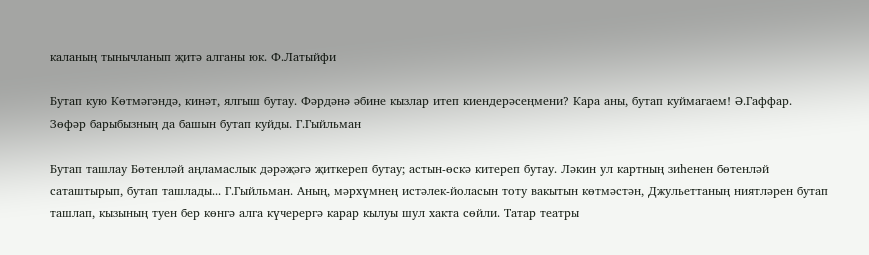каланың тынычланып җитә алганы юк. Ф.Латыйфи

Бутап кую Көтмәгәндә, кинәт, ялгыш бутау. Фәрдәнә әбине кызлар итеп киендерәсеңмени? Кара аны, бутап куймагаем! Ә.Гаффар. Зөфәр барыбызның да башын бутап куйды. Г.Гыйльман

Бутап ташлау Бөтенләй аңламаслык дәрәҗәгә җиткереп бутау; астын-өскә китереп бутау. Ләкин ул картның зиһенен бөтенләй саташтырып, бутап ташлады... Г.Гыйльман. Аның, мәрхүмнең истәлек-йоласын тоту вакытын көтмәстән, Джульеттаның ниятләрен бутап ташлап, кызының туен бер көнгә алга күчерергә карар кылуы шул хакта сөйли. Татар театры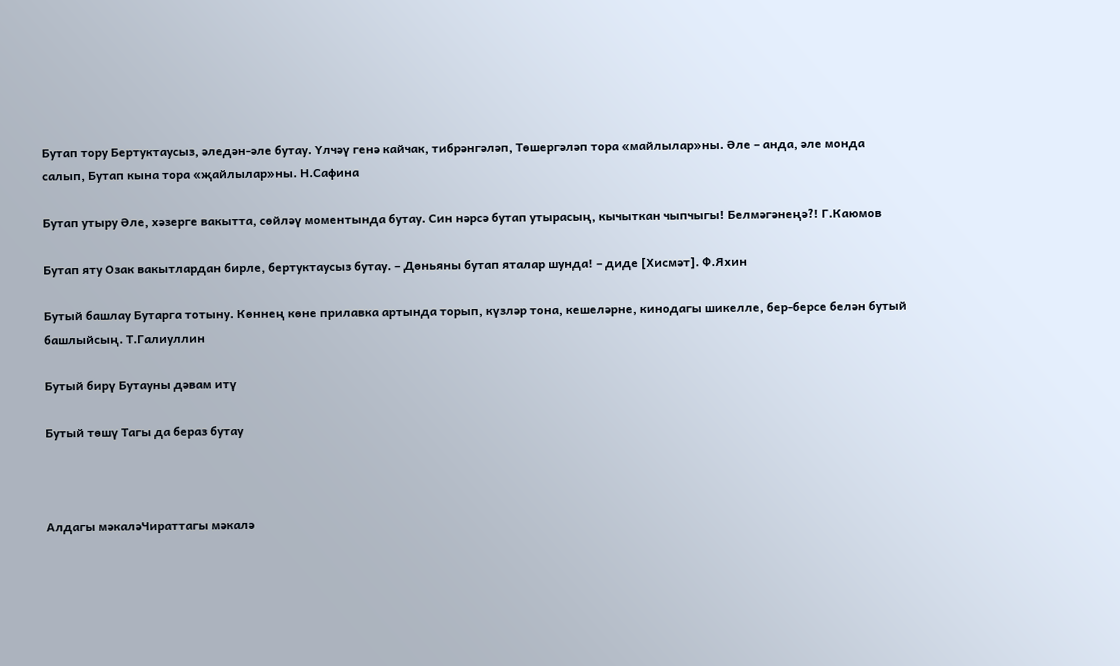Бутап тору Бертуктаусыз, әледән-әле бутау. Үлчәү генә кайчак, тибрәнгәләп, Төшергәләп тора «майлылар»ны. Әле – анда, әле монда салып, Бутап кына тора «җайлылар»ны. Н.Сафина

Бутап утыру Әле, хәзерге вакытта, сөйләү моментында бутау. Син нәрсә бутап утырасың, кычыткан чыпчыгы! Белмәгәнеңә?! Г.Каюмов

Бутап яту Озак вакытлардан бирле, бертуктаусыз бутау. – Дөньяны бутап яталар шунда! – диде [Хисмәт]. Ф.Яхин

Бутый башлау Бутарга тотыну. Көннең көне прилавка артында торып, күзләр тона, кешеләрне, кинодагы шикелле, бер-берсе белән бутый башлыйсың. Т.Галиуллин

Бутый бирү Бутауны дәвам итү

Бутый төшү Тагы да бераз бутау



Алдагы мәкаләЧираттагы мәкалә